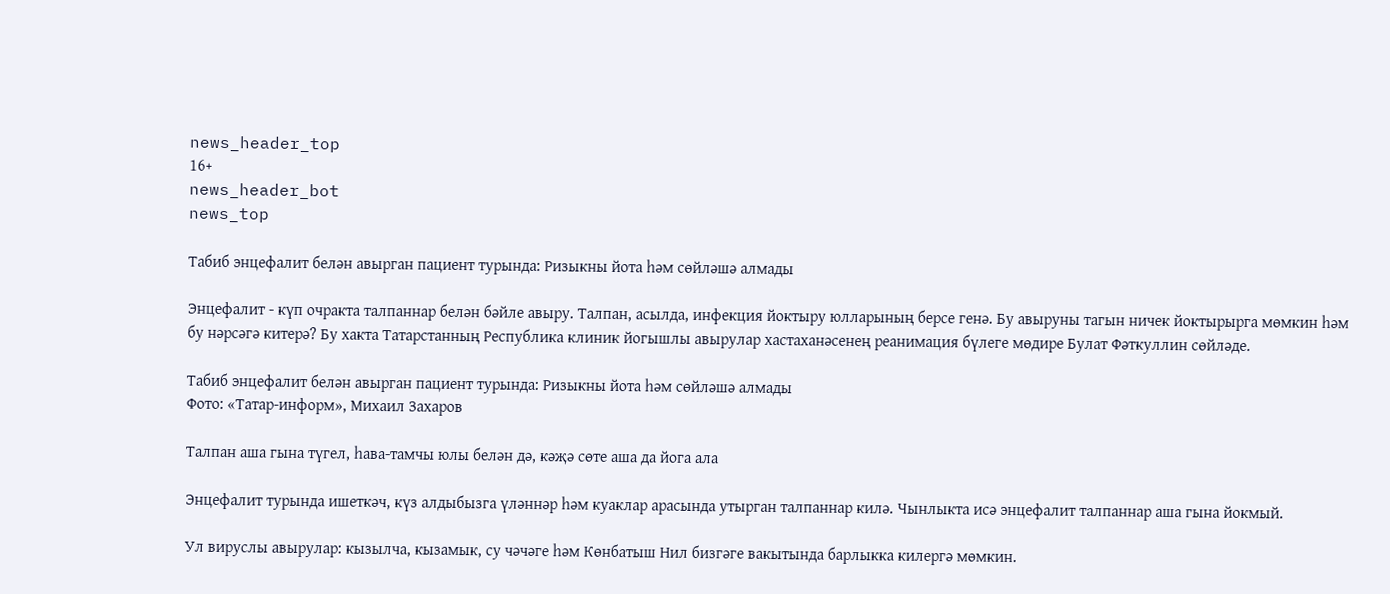news_header_top
16+
news_header_bot
news_top

Табиб энцефалит белән авырган пациент турында: Ризыкны йота һәм сөйләшә алмады

Энцефалит - күп очракта талпаннар белән бәйле авыру. Талпан, асылда, инфекция йоктыру юлларының берсе генә. Бу авыруны тагын ничек йоктырырга мөмкин һәм бу нәрсәгә китерә? Бу хакта Татарстанның Республика клиник йогышлы авырулар хастаханәсенең реанимация бүлеге мөдире Булат Фәткуллин сөйләде.

Табиб энцефалит белән авырган пациент турында: Ризыкны йота һәм сөйләшә алмады
Фото: «Татар-информ», Михаил Захаров

Талпан аша гына түгел, һава-тамчы юлы белән дә, кәҗә сөте аша да йога ала

Энцефалит турында ишеткәч, күз алдыбызга үләннәр һәм куаклар арасында утырган талпаннар килә. Чынлыкта исә энцефалит талпаннар аша гына йокмый.

Ул вируслы авырулар: кызылча, кызамык, су чәчәге һәм Көнбатыш Нил бизгәге вакытында барлыкка килергә мөмкин.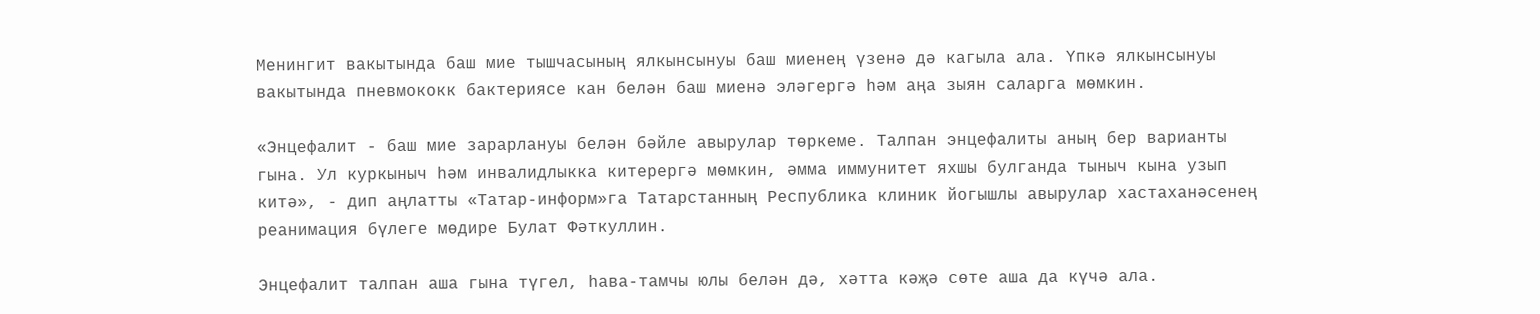Менингит вакытында баш мие тышчасының ялкынсынуы баш миенең үзенә дә кагыла ала. Үпкә ялкынсынуы вакытында пневмококк бактериясе кан белән баш миенә эләгергә һәм аңа зыян саларга мөмкин.

«Энцефалит - баш мие зарарлануы белән бәйле авырулар төркеме. Талпан энцефалиты аның бер варианты гына. Ул куркыныч һәм инвалидлыкка китерергә мөмкин, әмма иммунитет яхшы булганда тыныч кына узып китә», - дип аңлатты «Татар-информ»га Татарстанның Республика клиник йогышлы авырулар хастаханәсенең реанимация бүлеге мөдире Булат Фәткуллин.

Энцефалит талпан аша гына түгел, һава-тамчы юлы белән дә, хәтта кәҗә сөте аша да күчә ала.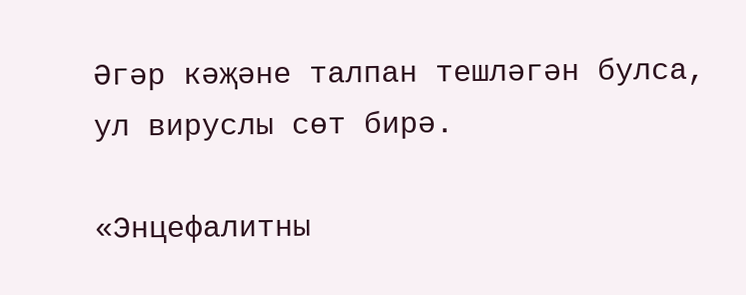Әгәр кәҗәне талпан тешләгән булса, ул вируслы сөт бирә.

«Энцефалитны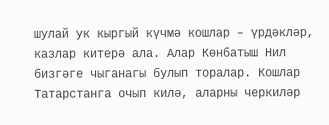шулай ук кыргый күчмә кошлар – үрдәкләр, казлар китерә ала. Алар Көнбатыш Нил бизгәге чыганагы булып торалар. Кошлар Татарстанга очып килә, аларны черкиләр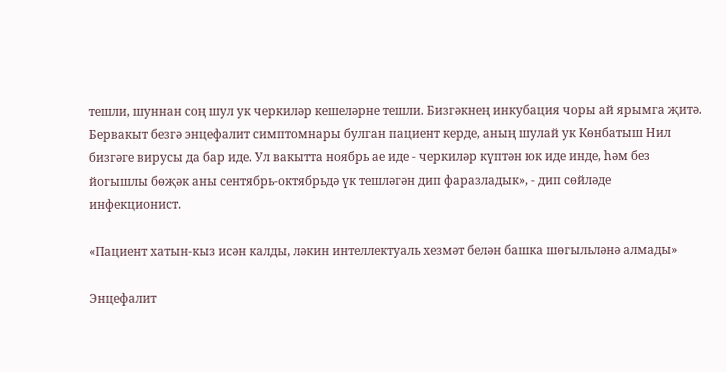тешли, шуннан соң шул ук черкиләр кешеләрне тешли. Бизгәкнең инкубация чоры ай ярымга җитә. Бервакыт безгә энцефалит симптомнары булган пациент керде, аның шулай ук Көнбатыш Нил бизгәге вирусы да бар иде. Ул вакытта ноябрь ае иде - черкиләр күптән юк иде инде, һәм без йогышлы бөҗәк аны сентябрь-октябрьдә үк тешләгән дип фаразладык», - дип сөйләде инфекционист.

«Пациент хатын-кыз исән калды, ләкин интеллектуаль хезмәт белән башка шөгыльләнә алмады»

Энцефалит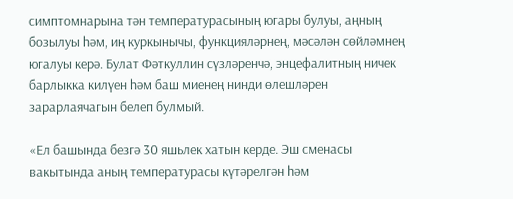симптомнарына тән температурасының югары булуы, аңның бозылуы һәм, иң куркынычы, функцияләрнең, мәсәлән сөйләмнең югалуы керә. Булат Фәткуллин сүзләренчә, энцефалитның ничек барлыкка килүен һәм баш миенең нинди өлешләрен зарарлаячагын белеп булмый.

«Ел башында безгә 30 яшьлек хатын керде. Эш сменасы вакытында аның температурасы күтәрелгән һәм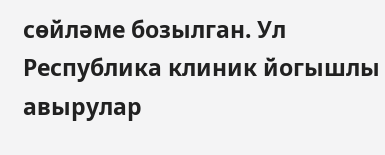сөйләме бозылган. Ул Республика клиник йогышлы авырулар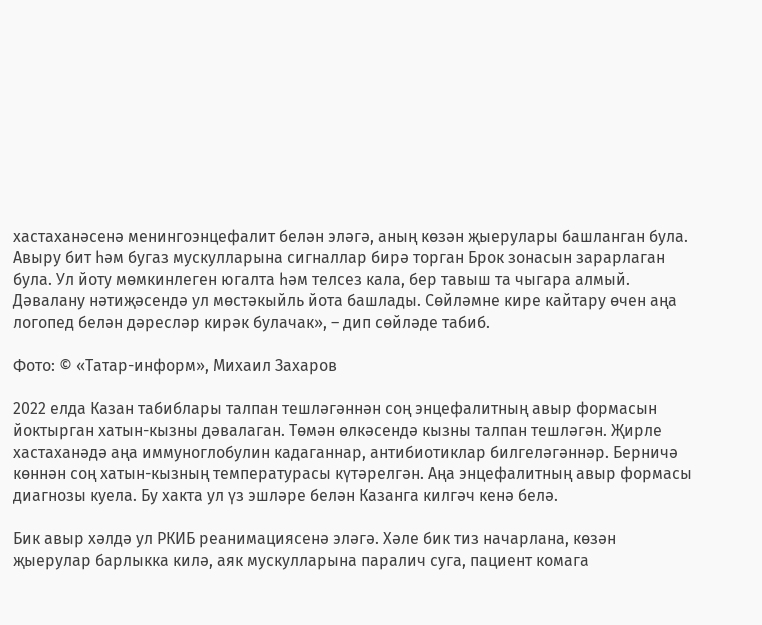хастаханәсенә менингоэнцефалит белән эләгә, аның көзән җыерулары башланган була. Авыру бит һәм бугаз мускулларына сигналлар бирә торган Брок зонасын зарарлаган була. Ул йоту мөмкинлеген югалта һәм телсез кала, бер тавыш та чыгара алмый. Дәвалану нәтиҗәсендә ул мөстәкыйль йота башлады. Сөйләмне кире кайтару өчен аңа логопед белән дәресләр кирәк булачак», – дип сөйләде табиб.

Фото: © «Татар-информ», Михаил Захаров

2022 елда Казан табиблары талпан тешләгәннән соң энцефалитның авыр формасын йоктырган хатын-кызны дәвалаган. Төмән өлкәсендә кызны талпан тешләгән. Җирле хастаханәдә аңа иммуноглобулин кадаганнар, антибиотиклар билгеләгәннәр. Берничә көннән соң хатын-кызның температурасы күтәрелгән. Аңа энцефалитның авыр формасы диагнозы куела. Бу хакта ул үз эшләре белән Казанга килгәч кенә белә.

Бик авыр хәлдә ул РКИБ реанимациясенә эләгә. Хәле бик тиз начарлана, көзән җыерулар барлыкка килә, аяк мускулларына паралич суга, пациент комага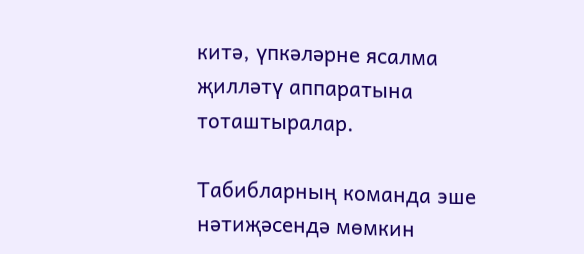китә, үпкәләрне ясалма җилләтү аппаратына тоташтыралар.

Табибларның команда эше нәтиҗәсендә мөмкин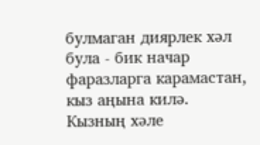булмаган диярлек хәл була - бик начар фаразларга карамастан, кыз аңына килә. Кызның хәле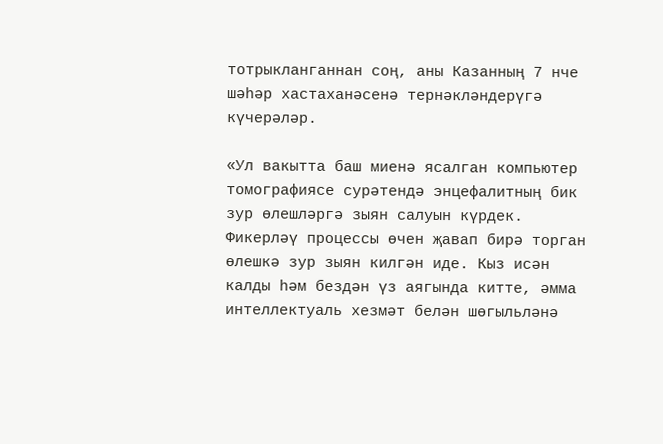тотрыкланганнан соң, аны Казанның 7 нче шәһәр хастаханәсенә тернәкләндерүгә күчерәләр.

«Ул вакытта баш миенә ясалган компьютер томографиясе сурәтендә энцефалитның бик зур өлешләргә зыян салуын күрдек. Фикерләү процессы өчен җавап бирә торган өлешкә зур зыян килгән иде. Кыз исән калды һәм бездән үз аягында китте, әмма интеллектуаль хезмәт белән шөгыльләнә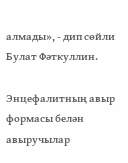алмады», - дип сөйли Булат Фәткуллин.

Энцефалитның авыр формасы белән авыручылар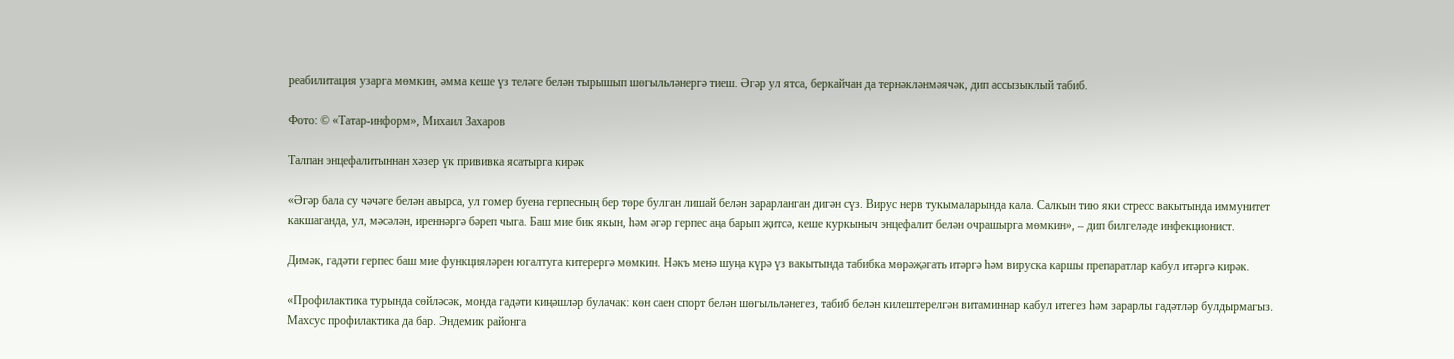реабилитация узарга мөмкин, әмма кеше үз теләге белән тырышып шөгыльләнергә тиеш. Әгәр ул ятса, беркайчан да тернәкләнмәячәк, дип ассызыклый табиб.

Фото: © «Татар-информ», Михаил Захаров

Талпан энцефалитыннан хәзер үк прививка ясатырга кирәк

«Әгәр бала су чәчәге белән авырса, ул гомер буена герпесның бер төре булган лишай белән зарарланган дигән сүз. Вирус нерв тукымаларында кала. Салкын тию яки стресс вакытында иммунитет какшаганда, ул, мәсәлән, иреннәргә бәреп чыга. Баш мие бик якын, һәм әгәр герпес аңа барып җитсә, кеше куркыныч энцефалит белән очрашырга мөмкин», – дип билгеләде инфекционист.

Димәк, гадәти герпес баш мие функцияләрен югалтуга китерергә мөмкин. Нәкъ менә шуңа күрә үз вакытында табибка мөрәҗәгать итәргә һәм вируска каршы препаратлар кабул итәргә кирәк.

«Профилактика турында сөйләсәк, монда гадәти киңәшләр булачак: көн саен спорт белән шөгыльләнегез, табиб белән килештерелгән витаминнар кабул итегез һәм зарарлы гадәтләр булдырмагыз. Махсус профилактика да бар. Эндемик районга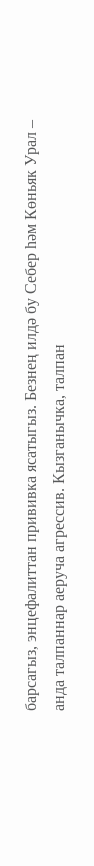барсагыз, энцефалиттан прививка ясатыгыз. Безнең илдә бу Себер һәм Көньяк Урал – анда талпаннар аеруча агрессив. Кызганычка, талпан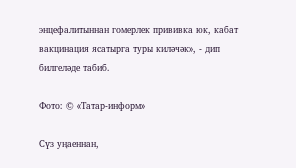энцефалитыннан гомерлек прививка юк, кабат вакцинация ясатырга туры киләчәк», - дип билгеләде табиб.

Фото: © «Татар-информ»

Сүз уңаеннан,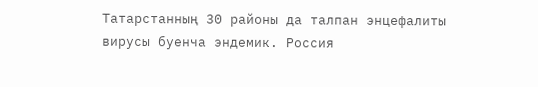Татарстанның 30 районы да талпан энцефалиты вирусы буенча эндемик. Россия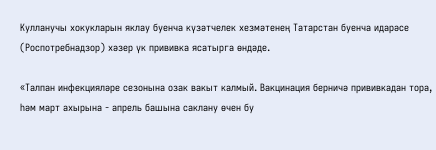Кулланучы хокукларын яклау буенча күзәтчелек хезмәтенең Татарстан буенча идарәсе (Роспотребнадзор) хәзер үк прививка ясатырга өндәде.

«Талпан инфекцияләре сезонына озак вакыт калмый. Вакцинация берничә прививкадан тора, һәм март ахырына - апрель башына саклану өчен бу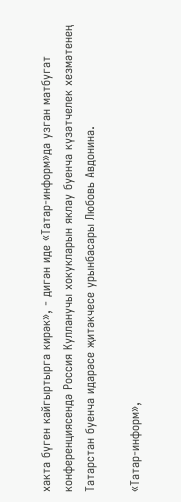хакта бүген кайгыртырга кирәк», - дигән иде «Татар-информ»да узган матбугат конференциясендә Россия Кулланучы хокукларын яклау буенча күзәтчелек хезмәтенең Татарстан буенча идарәсе җитәкчесе урынбасары Любовь Авдонина.

«Татар-информ»,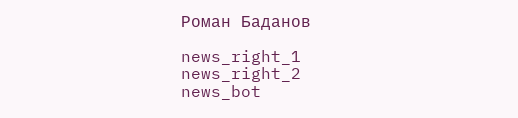Роман Баданов

news_right_1
news_right_2
news_bot